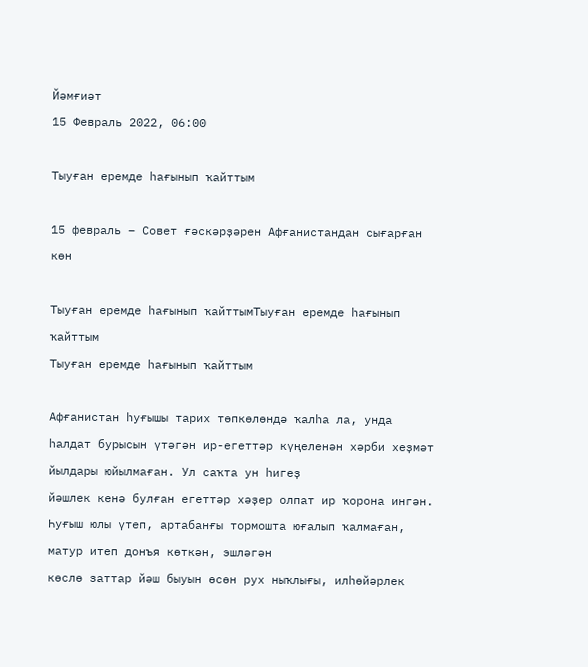Йәмғиәт
15 Февраль 2022, 06:00

Тыуған еремде һағынып ҡайттым

15 февраль – Совет ғәскәрҙәрен Афғанистандан сығарған көн

Тыуған еремде һағынып ҡайттымТыуған еремде һағынып ҡайттым
Тыуған еремде һағынып ҡайттым

Афғанистан һуғышы тарих төпкөлөндә ҡалһа ла, унда һалдат бурысын үтәгән ир-егеттәр күңеленән хәрби хеҙмәт йылдары юйылмаған. Ул саҡта ун һигеҙ
йәшлек кенә булған егеттәр хәҙер олпат ир ҡорона ингән. Һуғыш юлы үтеп, артабанғы тормошта юғалып ҡалмаған, матур итеп донъя көткән, эшләгән
көслө заттар йәш быуын өсөн рух ныҡлығы, илһөйәрлек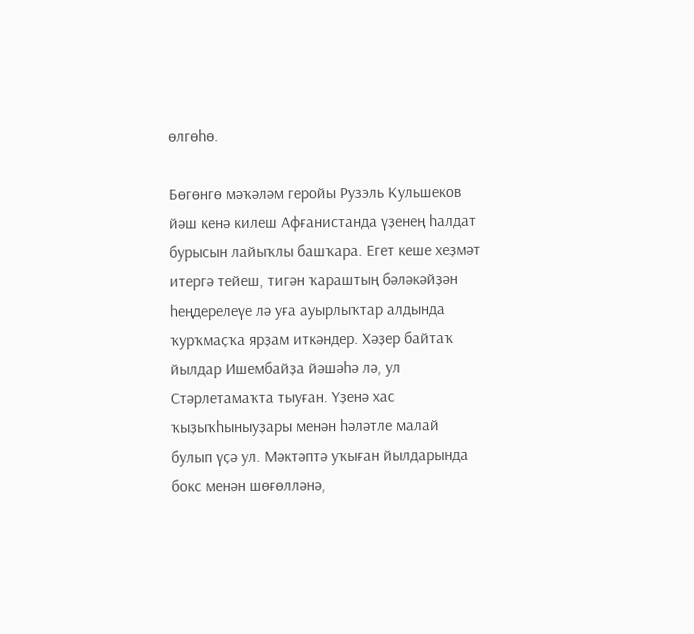өлгөһө.

Бөгөнгө мәҡәләм геройы Рузэль Кульшеков йәш кенә килеш Афғанистанда үҙенең һалдат бурысын лайыҡлы башҡара. Егет кеше хеҙмәт итергә тейеш, тигән ҡараштың бәләкәйҙән һеңдерелеүе лә уға ауырлыҡтар алдында ҡурҡмаҫҡа ярҙам иткәндер. Хәҙер байтаҡ йылдар Ишембайҙа йәшәһә лә, ул Стәрлетамаҡта тыуған. Үҙенә хас ҡыҙыҡһыныуҙары менән һәләтле малай булып үҫә ул. Мәктәптә уҡыған йылдарында бокс менән шөғөлләнә,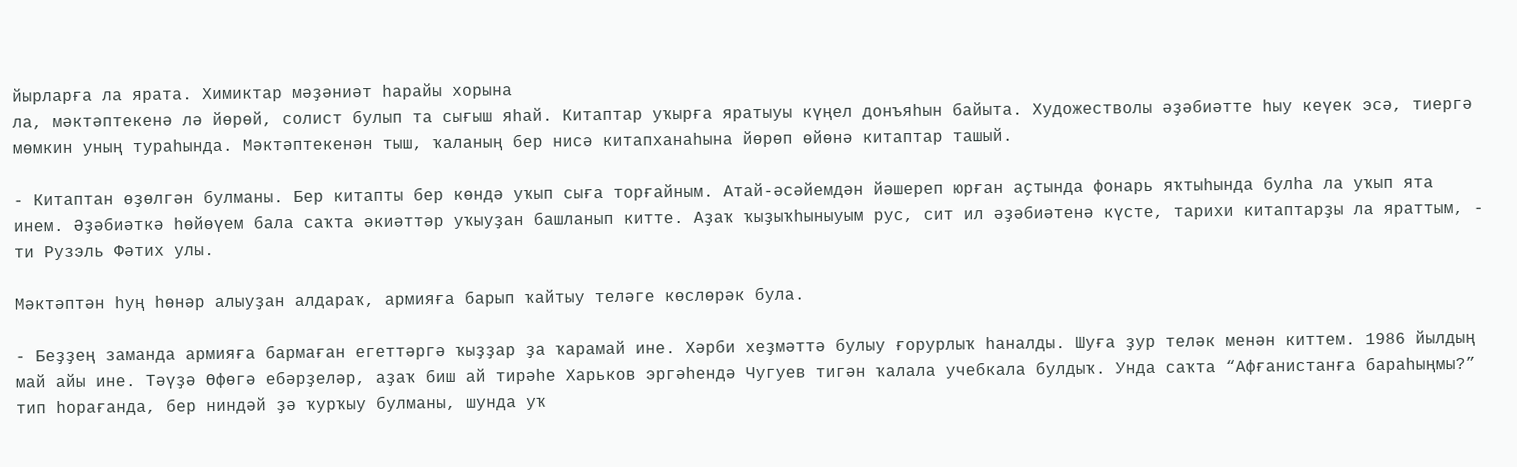йырларға ла ярата. Химиктар мәҙәниәт һарайы хорына
ла, мәктәптекенә лә йөрөй, солист булып та сығыш яһай. Китаптар уҡырға яратыуы күңел донъяһын байыта. Художестволы әҙәбиәтте һыу кеүек эсә, тиергә мөмкин уның тураһында. Мәктәптекенән тыш, ҡаланың бер нисә китапханаһына йөрөп өйөнә китаптар ташый.

- Китаптан өҙөлгән булманы. Бер китапты бер көндә уҡып сыға торғайным. Атай-әсәйемдән йәшереп юрған аҫтында фонарь яҡтыһында булһа ла уҡып ята инем. Әҙәбиәткә һөйөүем бала саҡта әкиәттәр уҡыуҙан башланып китте. Аҙаҡ ҡыҙыҡһыныуым рус, сит ил әҙәбиәтенә күсте, тарихи китаптарҙы ла яраттым, - ти Рузэль Фәтих улы.

Мәктәптән һуң һөнәр алыуҙан алдараҡ, армияға барып ҡайтыу теләге көслөрәк була.

- Беҙҙең заманда армияға бармаған егеттәргә ҡыҙҙар ҙа ҡарамай ине. Хәрби хеҙмәттә булыу ғорурлыҡ һаналды. Шуға ҙур теләк менән киттем. 1986 йылдың май айы ине. Тәүҙә Өфөгә ебәрҙеләр, аҙаҡ биш ай тирәһе Харьков эргәһендә Чугуев тигән ҡалала учебкала булдыҡ. Унда саҡта “Афғанистанға бараһыңмы?” тип һорағанда, бер ниндәй ҙә ҡурҡыу булманы, шунда уҡ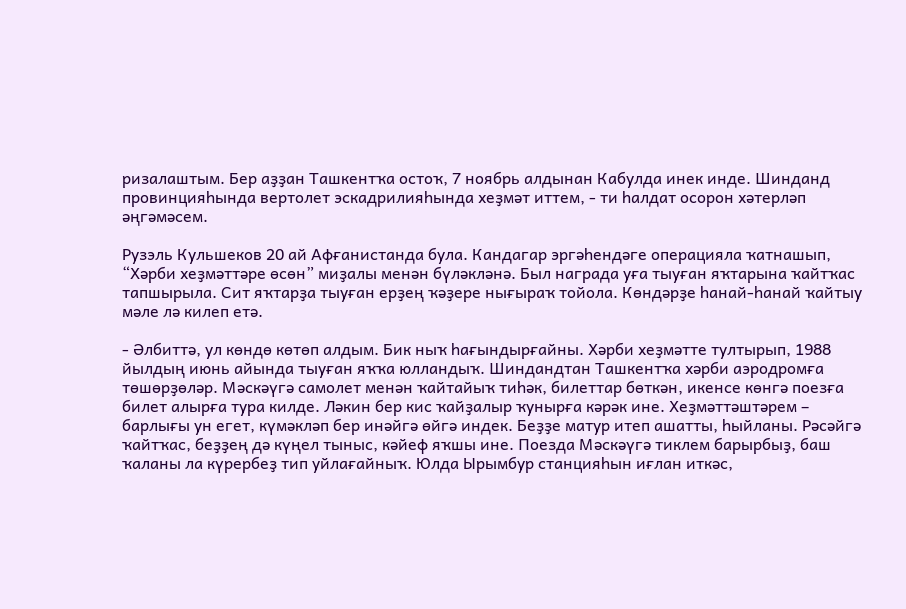ризалаштым. Бер аҙҙан Ташкентҡа остоҡ, 7 ноябрь алдынан Кабулда инек инде. Шинданд провинцияһында вертолет эскадрилияһында хеҙмәт иттем, - ти һалдат осорон хәтерләп әңгәмәсем.

Рузэль Кульшеков 20 ай Афғанистанда була. Кандагар эргәһендәге операцияла ҡатнашып, “Хәрби хеҙмәттәре өсөн” миҙалы менән бүләкләнә. Был награда уға тыуған яҡтарына ҡайтҡас тапшырыла. Сит яҡтарҙа тыуған ерҙең ҡәҙере нығыраҡ тойола. Көндәрҙе һанай-һанай ҡайтыу мәле лә килеп етә.

- Әлбиттә, ул көндө көтөп алдым. Бик ныҡ һағындырғайны. Хәрби хеҙмәтте тултырып, 1988 йылдың июнь айында тыуған яҡҡа юлландыҡ. Шиндандтан Ташкентҡа хәрби аэродромға төшөрҙөләр. Мәскәүгә самолет менән ҡайтайыҡ тиһәк, билеттар бөткән, икенсе көнгә поезға билет алырға тура килде. Ләкин бер кис ҡайҙалыр ҡунырға кәрәк ине. Хеҙмәттәштәрем – барлығы ун егет, күмәкләп бер инәйгә өйгә индек. Беҙҙе матур итеп ашатты, һыйланы. Рәсәйгә ҡайтҡас, беҙҙең дә күңел тыныс, кәйеф яҡшы ине. Поезда Мәскәүгә тиклем барырбыҙ, баш ҡаланы ла күрербеҙ тип уйлағайныҡ. Юлда Ырымбур станцияһын иғлан иткәс,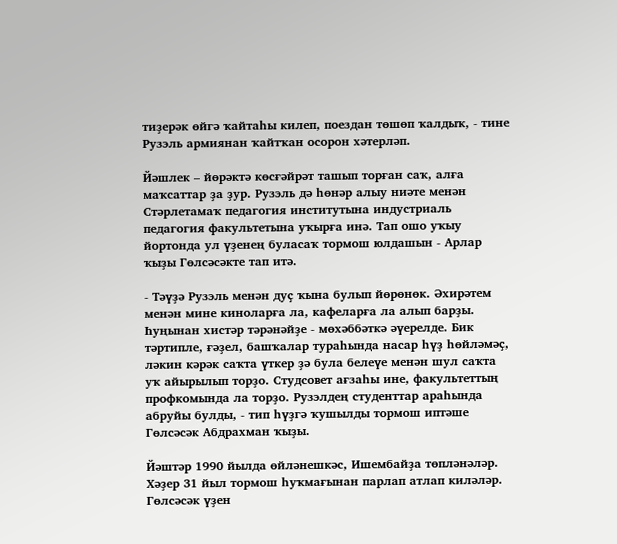тиҙерәк өйгә ҡайтаһы килеп, поездан төшөп ҡалдыҡ, - тине Рузэль армиянан ҡайтҡан осорон хәтерләп.

Йәшлек – йөрәктә көсғәйрәт ташып торған саҡ, алға маҡсаттар ҙа ҙур. Рузэль дә һөнәр алыу ниәте менән Стәрлетамаҡ педагогия институтына индустриаль педагогия факультетына уҡырға инә. Тап ошо уҡыу йортонда ул үҙенең буласаҡ тормош юлдашын - Арлар ҡыҙы Гөлсәсәкте тап итә.

- Тәүҙә Рузэль менән дуҫ ҡына булып йөрөнөк. Әхирәтем менән мине киноларға ла, кафеларға ла алып барҙы. Һуңынан хистәр тәрәнәйҙе - мөхәббәткә әүерелде. Бик тәртипле, ғәҙел, башҡалар тураһында насар һүҙ һөйләмәҫ, ләкин кәрәк саҡта үткер ҙә була белеүе менән шул саҡта уҡ айырылып торҙо. Студсовет ағзаһы ине, факультеттың профкомында ла торҙо. Рузэлдең студенттар араһында абруйы булды, - тип һүҙгә ҡушылды тормош иптәше Гөлсәсәк Абдрахман ҡыҙы.

Йәштәр 1990 йылда өйләнешкәс, Ишембайҙа төпләнәләр. Хәҙер 31 йыл тормош һуҡмағынан парлап атлап киләләр. Гөлсәсәк үҙен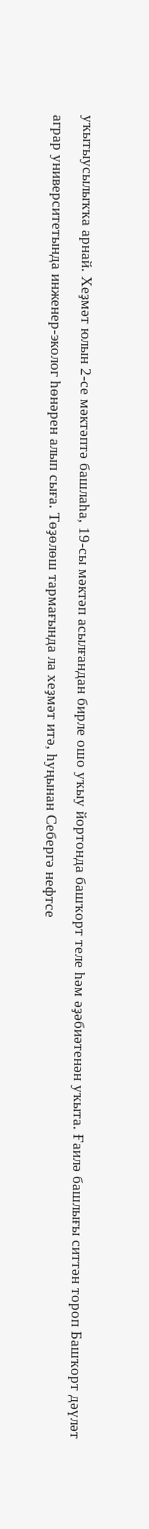уҡытыусылыҡҡа арнай. Хеҙмәт юлын 2-се мәктәптә башлаһа, 19-сы мәктәп асылғандан бирле ошо уҡыу йортонда башҡорт теле һәм әҙәбиәтенән уҡыта. Ғаилә башлығы ситтән тороп Башҡорт дәүләт аграр университетында инженер-эколог һөнәрен алып сыға. Төҙөлөш тармағында ла хеҙмәт итә, һуңынан Себергә нефтсе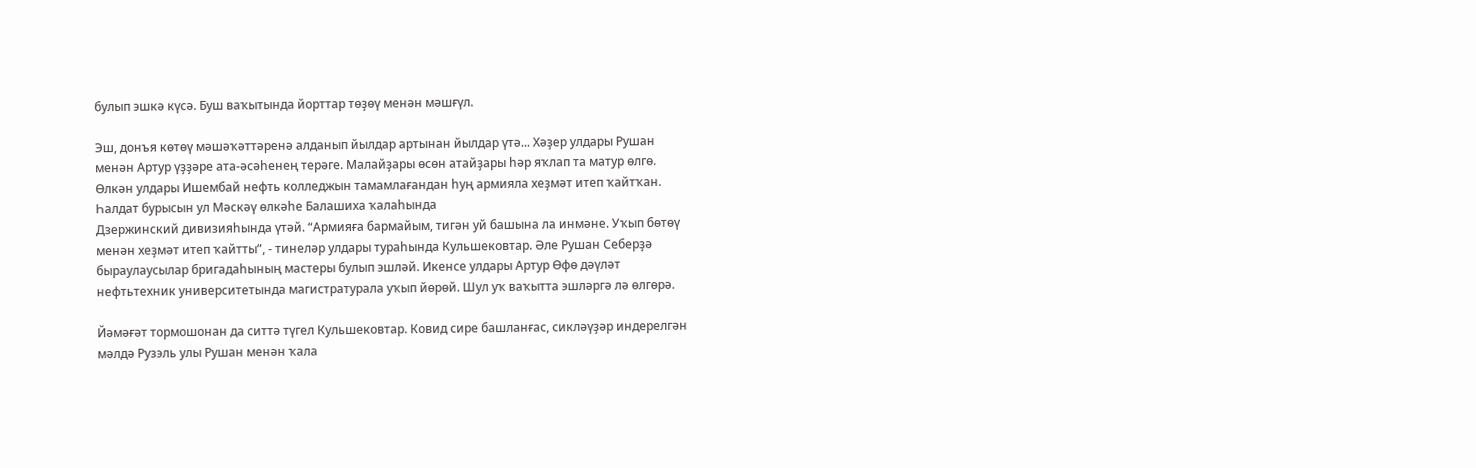булып эшкә күсә. Буш ваҡытында йорттар төҙөү менән мәшғүл.

Эш, донъя көтөү мәшәҡәттәренә алданып йылдар артынан йылдар үтә... Хәҙер улдары Рушан менән Артур үҙҙәре ата-әсәһенең терәге. Малайҙары өсөн атайҙары һәр яҡлап та матур өлгө. Өлкән улдары Ишембай нефть колледжын тамамлағандан һуң армияла хеҙмәт итеп ҡайтҡан. Һалдат бурысын ул Мәскәү өлкәһе Балашиха ҡалаһында
Дзержинский дивизияһында үтәй. “Армияға бармайым, тигән уй башына ла инмәне. Уҡып бөтөү менән хеҙмәт итеп ҡайтты”, - тинеләр улдары тураһында Кульшековтар. Әле Рушан Себерҙә быраулаусылар бригадаһының мастеры булып эшләй. Икенсе улдары Артур Өфө дәүләт нефтьтехник университетында магистратурала уҡып йөрөй. Шул уҡ ваҡытта эшләргә лә өлгөрә.

Йәмәғәт тормошонан да ситтә түгел Кульшековтар. Ковид сире башланғас, сикләүҙәр индерелгән мәлдә Рузэль улы Рушан менән ҡала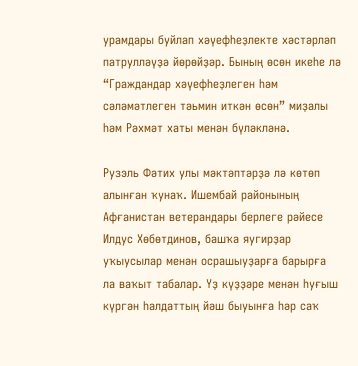урамдары буйлап хәүефһеҙлекте хәстәрләп патрулләүҙә йөрөйҙәр. Бының өсөн икеһе лә “Граждандар хәүефһеҙлеген һәм сәләмәтлеген тәьмин иткән өсөн” миҙалы һәм Рәхмәт хаты менән бүләкләнә.

Рузэль Фәтих улы мәктәптәрҙә лә көтөп алынған ҡунаҡ. Ишембай районының  Афғанистан ветерандары берлеге рәйесе Илдус Хөбөтдинов, башҡа яугирҙар уҡыусылар менән осрашыуҙарға барырға ла ваҡыт табалар. Үҙ күҙҙәре менән һуғыш күргән һалдаттың йәш быуынға һәр саҡ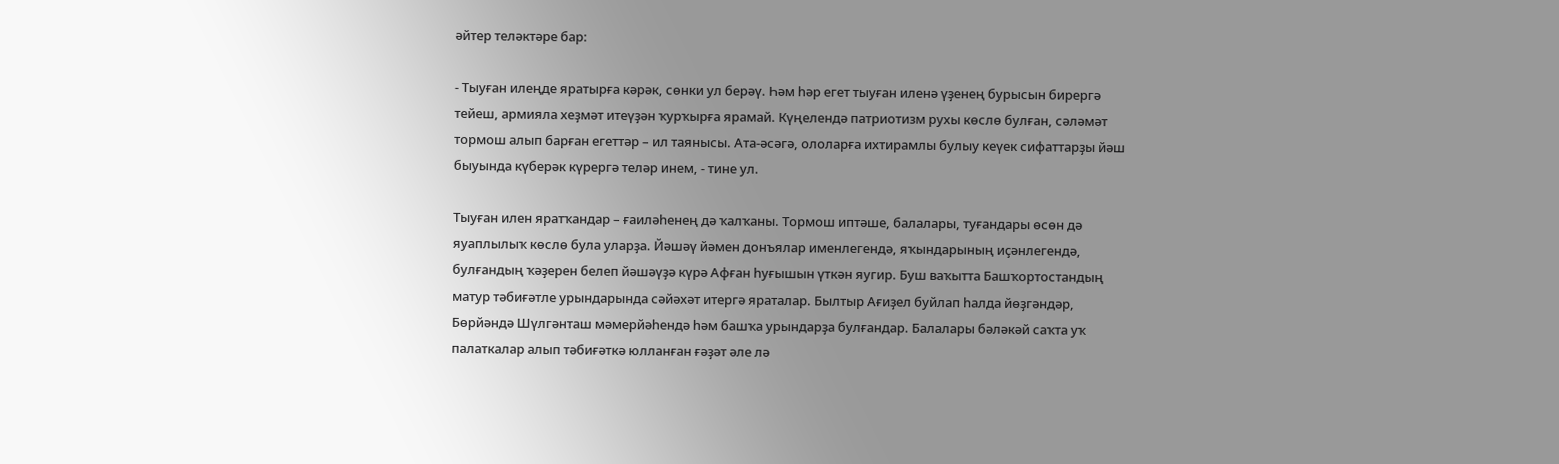әйтер теләктәре бар:

- Тыуған илеңде яратырға кәрәк, сөнки ул берәү. Һәм һәр егет тыуған иленә үҙенең бурысын бирергә тейеш, армияла хеҙмәт итеүҙән ҡурҡырға ярамай. Күңелендә патриотизм рухы көслө булған, сәләмәт тормош алып барған егеттәр – ил таянысы. Ата-әсәгә, ололарға ихтирамлы булыу кеүек сифаттарҙы йәш быуында күберәк күрергә теләр инем, - тине ул.

Тыуған илен яратҡандар – ғаиләһенең дә ҡалҡаны. Тормош иптәше, балалары, туғандары өсөн дә яуаплылыҡ көслө була уларҙа. Йәшәү йәмен донъялар именлегендә, яҡындарының иҫәнлегендә, булғандың ҡәҙерен белеп йәшәүҙә күрә Афған һуғышын үткән яугир. Буш ваҡытта Башҡортостандың матур тәбиғәтле урындарында сәйәхәт итергә яраталар. Былтыр Ағиҙел буйлап һалда йөҙгәндәр, Бөрйәндә Шүлгәнташ мәмерйәһендә һәм башҡа урындарҙа булғандар. Балалары бәләкәй саҡта уҡ палаткалар алып тәбиғәткә юлланған ғәҙәт әле лә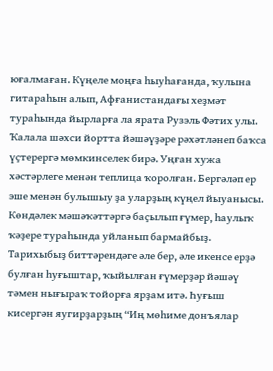юғалмаған. Күңеле моңға һыуһағанда, ҡулына гитараһын алып, Афғанистандағы хеҙмәт тураһында йырларға ла ярата Рузэль Фәтих улы. Ҡалала шәхси йортта йәшәүҙәре рәхәтләнеп баҡса үҫтерергә мөмкинселек бирә. Уңған хужа хәстәрлеге менән теплица ҡоролған. Бергәләп ер эше менән булышыу ҙа уларҙың күңел йыуанысы. Көндәлек мәшәҡәттәргә баҫылып ғүмер, һаулыҡ ҡәҙере тураһында уйланып бармайбыҙ. Тарихыбыҙ биттәрендәге әле бер, әле икенсе ерҙә булған һуғыштар, ҡыйылған ғүмерҙәр йәшәү тәмен нығыраҡ тойорға ярҙам итә. Һуғыш кисергән яугирҙарҙың “Иң мөһиме донъялар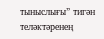тыныслығы” тигән теләктәренең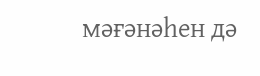мәғәнәһен дә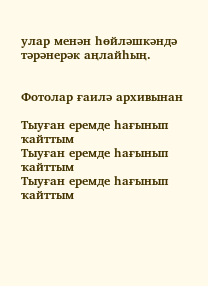улар менән һөйләшкәндә тәрәнерәк аңлайһың.


Фотолар ғаилә архивынан

Тыуған еремде һағынып ҡайттым
Тыуған еремде һағынып ҡайттым
Тыуған еремде һағынып ҡайттым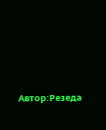Автор:Резеда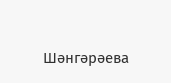Шәнгәрәева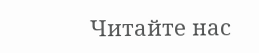Читайте нас